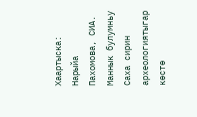Хаартыска: Нарыйа Пахомова, СИА.
Маннык булумньу Саха сирин археологиятыгар көстө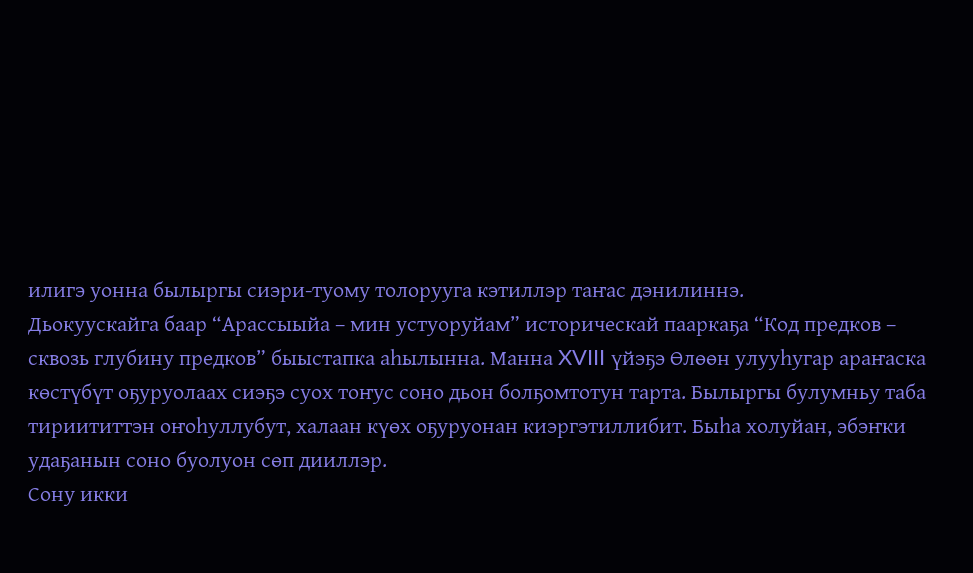илигэ уонна былыргы сиэри-туому толорууга кэтиллэр таҥас дэнилиннэ.
Дьокуускайга баар “Арассыыйа – мин устуоруйам” историческай пааркаҕа “Код предков – сквозь глубину предков” быыстапка аһылынна. Манна XVIII үйэҕэ Өлөөн улууһугар араҥаска көстүбүт оҕуруолаах сиэҕэ суох тоҥус соно дьон болҕомтотун тарта. Былыргы булумньу таба тириититтэн оҥоһуллубут, халаан күөх оҕуруонан киэргэтиллибит. Быһа холуйан, эбэҥки удаҕанын соно буолуон сөп дииллэр.
Сону икки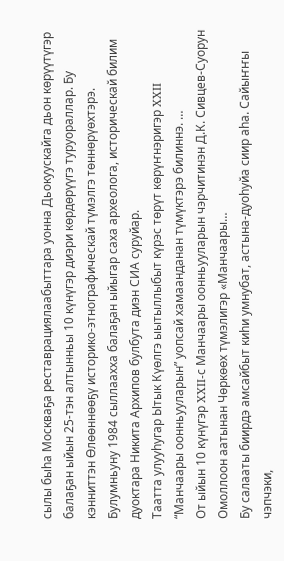сылы быһа Москваҕа реставрациялаабыттара уонна Дьокуускайга дьон көрүүтүгэр балаҕан ыйын 25-тэн алтынньы 10 күнүгэр диэри көрдөрүүгэ туруораллар. Бу кэнниттэн Өлөөннөөҕү историко-этнографическай түмэлгэ төннөрүөхтэрэ.
Булумньуну 1984 сыллаахха балаҕан ыйыгар саха археолога, историческай билим дуоктара Никита Архипов булбута диэн СИА суруйар.
Таатта улууһугар Ытык Күөлгэ ыытыллыбыт күрэс төрүт көрүҥнэригэр XXII “Манчаары оонньууларын” уопсай хамаанданан түмүктэрэ билиннэ. …
От ыйын 10 күнүгэр XXII-с Манчаары оонньууларын чэрчитинэн Д.К. Сивцев-Суорун Омоллоон аатынан Чөркөөх түмэлигэр «Манчаары…
Бу салааты биирдэ амсайбыт киһи умнубат, астына-дуоһуйа сиир аһа. Сайыҥҥы чэпчэки,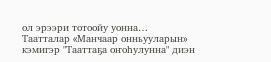ол эрээри тотоойу уонна…
Таатталар «Манчаар онньууларын» кэмигэр "Тааттаҕа оҥоһулунна" диэн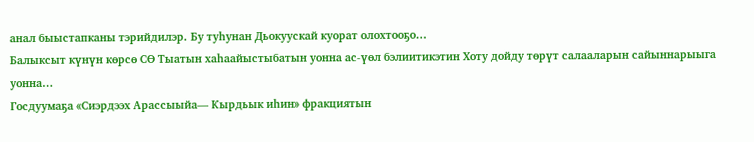анал быыстапканы тэрийдилэр. Бу туһунан Дьокуускай куорат олохтооҕо…
Балыксыт күнүн көрсө СӨ Тыатын хаһаайыстыбатын уонна ас-үөл бэлиитикэтин Хоту дойду төрүт салааларын сайыннарыыга уонна…
Госдуумаҕа «Сиэрдээх Арассыыйа— Кырдьык иһин» фракциятын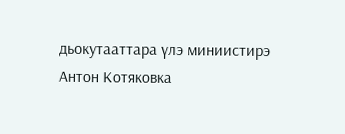дьокутааттара үлэ миниистирэ Антон Котяковка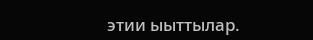этии ыыттылар.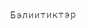Бэлиитиктэр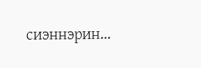сиэннэрин…